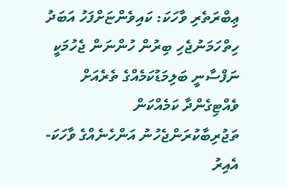ޢިބްރަތެރި ވާހަކަ: ކައިވެންޏަށްފަހު އަބަދު ހިތްހަމަނުޖެހި ބިރުން ހުންނަން ޖެހުމަކީ ނަފްސާނީ ބަލިމަޑުކަމެއްގެ ތެރެއަށް ވެއްޓިގެންދާ ކަމެއްކަން ތަޖުރިބާކުރަންޖެހުނު އަންހެނެއްގެ ވާހަކަ-
އެއިރު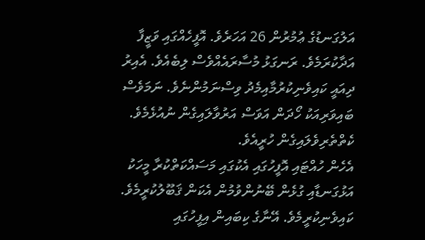އަލުގަނޑުގެ ޢުމުރުން 26 އަހަރެވެ. އޮފީހެއްގައި ވަޒީފާ އަދާކުރަމެވެ. ރަނގަޅު މުސާރައެއްވެސް ލިބެއެވެ. އެއިރު ދިއައީ ކައިވެނިކުރުމާއިމެދު ވިސްނަމުންނެވެ. ނަމަވެސް ބައިވަރިއަކު ހޯދަން އަވަސް އަރުވާލައިގެން ނުއުޅެމެވެ. ކެތްތެރިވެލައިގެން ހުރީއެވެ.
އެހެން ހުއްޓައި އޮފީހުގައި އެކުގައި މަސައްކަތްކުރާ މީހަކު އަޅުގަނޑާއި ގުޅެން ބޭނުންވުމުން އެކަން ޤަބޫލުކުރީމެވެ. ކައިވެނިކުރީމެވެ. އޭނާގެ ކިބައިން އިފީހުގައި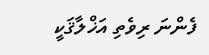ފެންނަ ރިވެތި އަޚްލާޤަކީ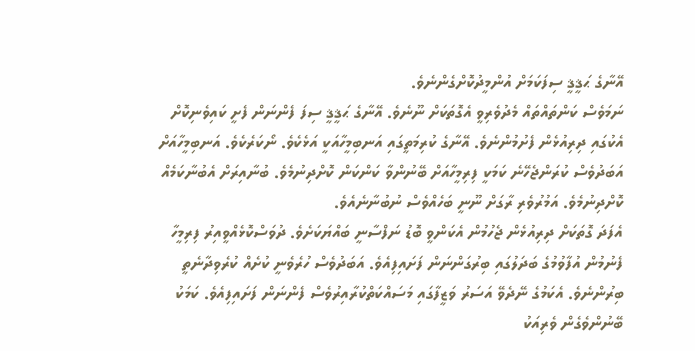އޭނާގެ ޙަޤީޤީ ސިފަކަމަށް އުންމީދުކޮށްގެންނެވެ.
ނަމަވެސް ކަންތައްތައް މެދުވެރިވީ އެގޮތަކަށް ނޫނެވެ. އޭނާގެ ޙަޤީޤީ ސިފަ ފެންނަން ފެށީ ކައިވެނިކޮށް އެކުގައި ދިރިއުޅެން ފެށުމުންނެވެ. އޭނާގެ ކުރިމަތީގައި އަނބިމީހާއަކީ އަޅެކެވެ. ނޯކަރެކެވެ. އަނބިމީހާއަށް އަބަދުވެސް ކުރަންޖެހޭނެ ކަމަކީ ފިރިމީހާއަށް ބޭނުންވާ ކަންކަން ކޮށްދިނުމެވެ. ބުނާއިރަށް އެބުނާކަމެއް ކޮށްދިނުމެވެ. އަމުރުވެރި ރާގަށް ނޫނީ ބަހެއްވެސް ނުބުނާނެއެވެ.
އެފަދަ ގޮތަކަށް ދިރިއުޅެން ޖެހުމުން އެކަންވީ ބޮޑު ނަފްސާނީ ބައްޔަކަށެވެ. ދުވަސްކޮޅެއްވީއިރު ފިރިމީހާ ފެނުމުން އުފާވުމުގެ ބަދަލުގައި ބިރުގަންނަން ފަށައިފިއެވެ. އަބަދުވެސް ހުރެވެނީ ކުށެއް ކުރެވިދާނެތީ ބިރުންނެވެ. އެކަމުގެ ނޭދެވޭ އަސަރު ވަޒީފާގައި މަސައްކަތްކުރާއިރުވެސް ފެންނަން ފަށައިފިއެވެ. ކަމަކު ބޭނުންވެގެން ވެރިއަކު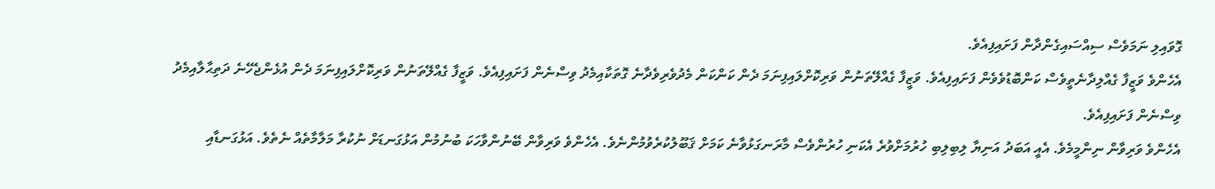ގޮވައިލި ނަމަވެސް ސިއްސައިގެންދާން ފަށައިފިއެވެ.
އެހެންވެ ވަޒީފާ ގެއްލިދާނެތީވެސް ކަންބޮޑުވެވެން ފަށައިފިއެވެ. ވަޒީފާ ގެއްލޭތަނުން ވަރިކޮށްލައިފިނަމަ ދެން ކަންކަން މެދުވެރިވެދާނެ ގޮތަކާއިމެދު ވިސްނެން ފަށައިފިއެވެ. ވަޒީފާ ގެއްލޭތަނުން ވަރިކޮށްލައިފިނަމަ ދެން އުޅެންޖެހޭނެ ދަތިޙާލާއިމެދު ވިސްނެން ފަށައިފިއެވެ.
އެހެންވެ ވަރިވާން ނިންމީމެވެ. އެއީ އަބަދު އަނިޔާ ލިބިލިބި ހުރުމަށްވުރެ އެކަނި ހުރުންވެސް މާރަނގަޅުވާނެ ކަމަށް ޤަބޫލުކުރެވުމުންނެވެ. އެހެންވެ ވަރިވާން ބޭނުންވާހަކަ ބުނުމުން އަޅުގަނޑަށް ނުކުރާ މަލާމާތެއް ނެތެވެ. އަޅުގަނޑާއި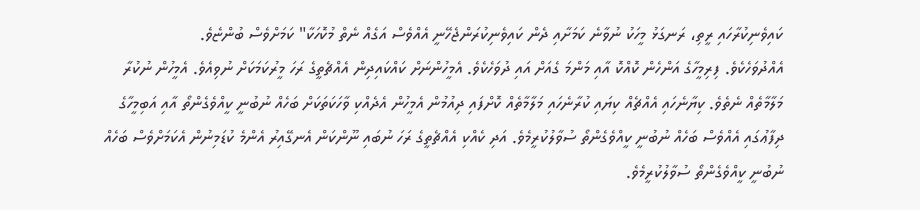ކައިވެނިކުރާހައި ރީތި، ރަނގަޅު މީހަކު ނުވާނެ ކަމަށާއި ދެން ކައިވެނިކުރަންޖެހޭނީ އެއްވެސް އަގެއް ނެތް މުކޮހަކާ" ކަމަށްވެސް ބުންޏެވެ.
އެއްދުވަހެކެވެ. ފިރިމީހާގެ އަންހެން ކޮއްކޮ އާއި މަންމަ ގެއަށް އައި ދުވަހެކެވެ. އެމީހުންނަށް ކައްކައިދިން އެއްޗެތީގެ ރަހަ މީރުކަމަކަށް ނުވިއެވެ. އެމީހުން ނުކުރާ މަލާމާތެއް ނެތެވެ. ކިޔާނެހައި އެއްޗެއް ކިޔައި ކުރާނެހައި މަލާމާތެއް ކޮށްފައި ދިއުމުން އެމީހުން އެދެއްކި ވާހަކަތަކަށް ބަހެއް ނުބުނީ ކީއްވެގެންތޯ އާއި އަބިމީހާގެ ދިފާޢުގައި އެއްވެސް ބަހެއް ނުބުނީ ކީއްވެގެންތޯ ސުވާލުކުރީމެވެ. އަދި ކެއްކި އެއްޗެތީގެ ރަހަ ނުބައި ނޫންކަން އެނގޭއިރު އެންމެ ކުޑަމިނުން އެކަމަށްވެސް ބަހެއް ނުބުނީ ކީއްވެގެންތޯ ސުވާލުކުރީމެވެ.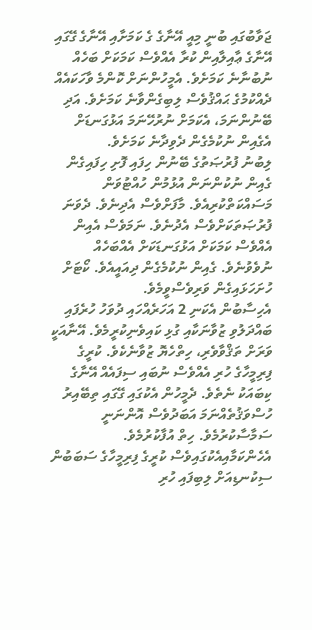ޖަވާބުގައި ބުނީ މިއީ އޭނާގެ ގެ ކަމަށާއި އޭނާގެ ގޭގައި އޭނާގެ ޢާއިލާއިން ކުރާ އެއްވެސް ކަމަކަށް ބަހެއް ނުބުނާނެ ކަމަށެވެ. އެމީހުންނަށް ކޮންމެ ވާހަކައެއް ދެއްކުމުގެ ޙައްޤުވެސް ލިބިގެންވާނެ ކަމަށެވެ. އަދި ބޭނުންނަމަ، އެކަމަށް ނުރުހޭނަމަ އަޅުގަނޑަށް އެގެއިން ނުކުމެގެން ދެވިދާނެ ކަމަށެވެ.
ލިބުނު ފުރުޞަތުގެ ބޭނުން ހިފައި ފޮށި ހިފައިގެން ގެއިން ނުކުންނަން އުޅުމުން ހުއްޓުވަން މަސައްކަތްކުރިއެވެ. މާފަށްވެސް އެދިނެވެ. ދެވަނަ ފުރުޞަތަކަށްވެސް އެދުނެވެ. ނަމަވެސް އެއިން އެއްވެސް ކަމަކަށް އަޅުގަނޑަކަށް އެއްބަހެއް ނުވެވުނެވެ. ގެއިން ނުކުމެގެން ދިއައީއެވެ. ކޯޓަށް ހުށަހަޅައިގެން ވަރިވެސްވީމެވެ.
އެހިސާބުން އެކަނި 2 އަހަރެއްހައި ދުވަހު ހުރެފައި ބައްދަލުވި ޒުވާނަކާއި ގުޅި ކައިވެނިކުރީމެވެ. އޭނާއަކީ ވަރަށް ތަޤްވާވެރި، ހިތްހެޔޮ ޒުވާނެކެވެ. ކުރީގެ ފިރިމީހާގެ ހުރި އެއްވެސް ނުބައި ސިފައެއް އޭނާގެ ކިބައަކު ނެތެވެ. ދެމީހުން އެކުގައި ގޭގައި ތިބޭއިރު ހުސްވަޤުތެއްނަމަ އަބަދުވެސް އޮންނަނީ ސަމާސާކުރުމެވެ. ހިތް އުފާކުރުމެވެ.
އެހެންކަމާއިއެކުގައިވެސް ކުރީގެ ފިރިމީހާގެ ސަބަބުން ސިކުނޑިއަށް ލިބިފައި ހުރި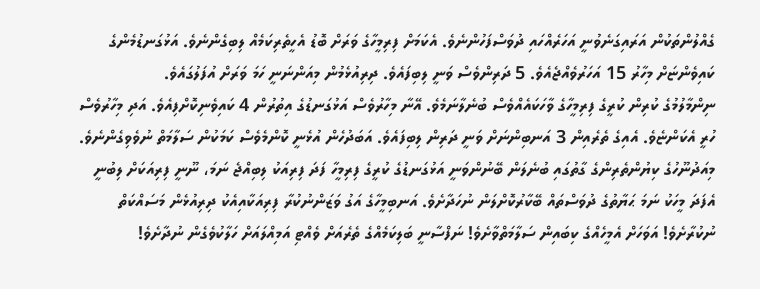ގެއްލުންތަކުން އަރައިގަނެވުނީ އަހަރެއްހައި ދުވަސްފަހުންނެވެ. އެކަމަށް ފިރިމީހާގެ ވަރަށް ބޮޑު އެހީތެރިކަމެއް ލިބިގެންނެވެ. އަޅުގަނޑުމެންގެ ކައިވެންޏަށް މިހާރު 15 އަހަރުވެއްޖެއެވެ. 5 ދަރިންވެސް ވަނީ ލިބިފައެވެ. ދިރިއުޅެމުން މިއަންނަނީ ހަމަ ވަރަށް އުފަލުގައެވެ.
ނިންމާލުމުގެ ކުރިން ކުރީގެ ފިރިމީހާގެ ވާހަކައެއްވެސް ބުނެލާނަމެވެ. އޭނާ މިހާރުވެސް އަޅުގަނޑުގެ އިތުރުން 4 ކައިވެނިކޮށްފިއެވެ. އަދި މިހާރުވެސް ހުރީ އެކަންޏެވެ. އެއިގެ ތެރެއިން 3 އަނބިންނަށް ވަނީ ދަރިން ލިބިފައެވެ. އަބަދުހެން އުޅެނީ ކޮންމެވެސް ކަމަކުން ސަލާމަތް ނުވެވިގެންނެވެ.
މިއަދުނޫހުގެ ކިޔުންތެރިންގެ ގާތުގައި ބުނެލަން ބޭނުންވަނީ އަޅުގަނޑުގެ ކުރީގެ ފިރިމީހާ ފަދަ ފިރިއަކު ލިބިއްޖެ ނަމަ، ނޫނީ ފިރިއަކަށް ލިބުނީ އެފަދަ މީހަކު ނަމަ ޙަޔާތުގެ ދުވަސްތައް ބޭކާރުކޮށްލަން ނުހަދާށެވެ. އަނބިމީހާގެ އަގު ވަޒަންނުކުރާ ފިރިއަކާއިއެކު ދިރިއުޅެން މަސައްކަތް ނުކުރާށެވެ! އަވަހަށް އެމީހެއްގެ ކިބައިން ސަލާމަތްވާށެވެ! ނަފްސާނީ ބަލިކަމެއްގެ ތެރެއަށް ވެއްޓި އަމިއްލައަށް ހަލާކުވެގެން ނުދާށެވެ!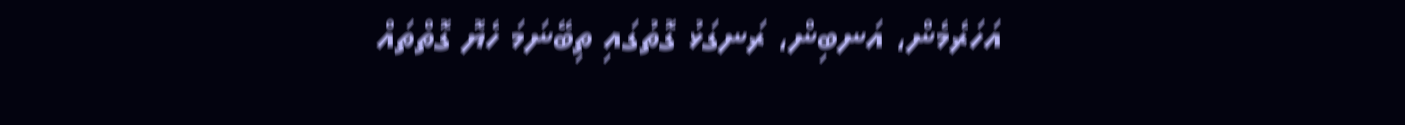އަހަރެމެން، އަނބިން، ރަނގަޅު ގޮތުގައި ތިބޭނަމަ ހެޔޮ ގޮތްތައް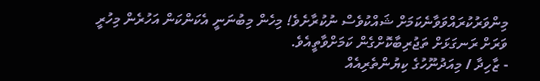މިންވަރުކުރައްވަވާނެކަމަށް ޝައްކުވެސް ނުކުރާށެވެ! މިހެން މިބުނަނީ އެކަންކަން އަހުރެން މިހުރީ ވަރަށް ރަނގަޅަށް ތަޖުރިބާކޮށްގެން ކަމަށްވާތީއެވެ.
- ޒާހިދާ / މިއަދުނޫހުގެ ކިޔުންތެރިއެއް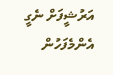އަރުޝީފަށް ނެގީ
އެންމެފަހުން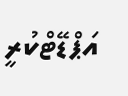އަޕްޑޭޓްކުރީ